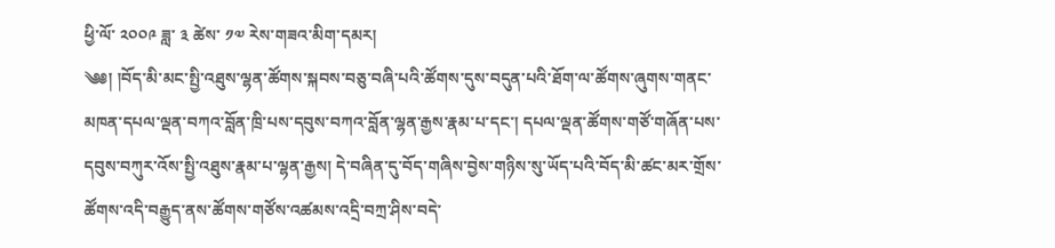ཕྱི་ལོ་ ༢༠༠༩ ཟླ་ ༣ ཚེས་ ༡༧ རེས་གཟའ་མིག་དམར།
༄༅། །བོད་མི་མང་སྤྱི་འཐུས་ལྷན་ཚོགས་སྐབས་བཅུ་བཞི་པའི་ཚོགས་དུས་བདུན་པའི་ཐོག་ལ་ཚོགས་ཞུགས་གནང་མཁན་དཔལ་ལྡན་བཀའ་བློན་ཁྲི་པས་དབུས་བཀའ་བློན་ལྷན་རྒྱས་རྣམ་པ་དང་། དཔལ་ལྡན་ཚོགས་གཙོ་གཞོན་པས་དབུས་བཀུར་འོས་སྤྱི་འཐུས་རྣམ་པ་ལྷན་རྒྱས། དེ་བཞིན་དུ་བོད་གཞིས་བྱེས་གཉིས་སུ་ཡོད་པའི་བོད་མི་ཚང་མར་གྲོས་ཚོགས་འདི་བརྒྱུད་ནས་ཚོགས་གཙོས་འཚམས་འདྲི་བཀྲ་ཤིས་བདེ་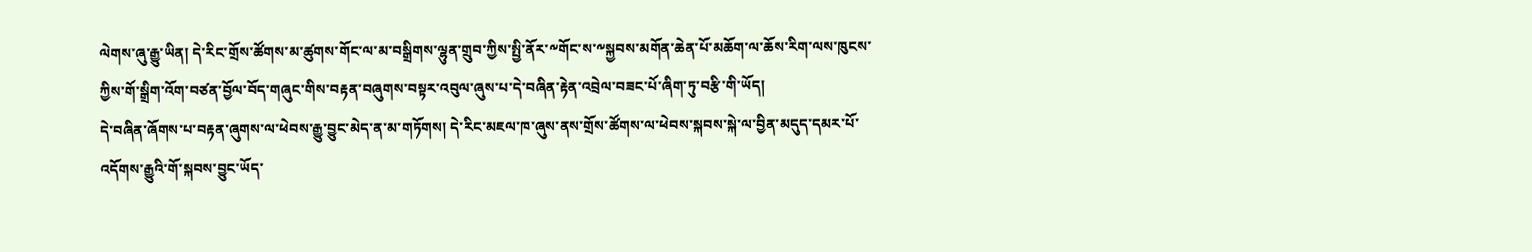ལེགས་ཞུ་རྒྱུ་ཡིན། དེ་རིང་གྲོས་ཚོགས་མ་ཚུགས་གོང་ལ་མ་བསྒྲིགས་ལྷུན་གྲུབ་ཀྱིས་སྤྱི་ནོར་༸གོང་ས་༸སྐྱབས་མགོན་ཆེན་པོ་མཆོག་ལ་ཆོས་རིག་ལས་ཁུངས་ཀྱིས་གོ་སྒྲིག་འོག་བཙན་བྱོལ་བོད་གཞུང་གིས་བརྟན་བཞུགས་བསྟར་འབུལ་ཞུས་པ་དེ་བཞིན་རྟེན་འབྲེལ་བཟང་པོ་ཞིག་ཏུ་བརྩི་གི་ཡོད།
དེ་བཞིན་ཞོགས་པ་བརྟན་ཞུགས་ལ་ཕེབས་རྒྱུ་བྱུང་མེད་ན་མ་གཏོགས། དེ་རིང་མཇལ་ཁ་ཞུས་ནས་གྲོས་ཚོགས་ལ་ཕེབས་སྐབས་སྐེ་ལ་བྱིན་མདུད་དམར་པོ་འདོགས་རྒྱུའི་གོ་སྐབས་བྱུང་ཡོད་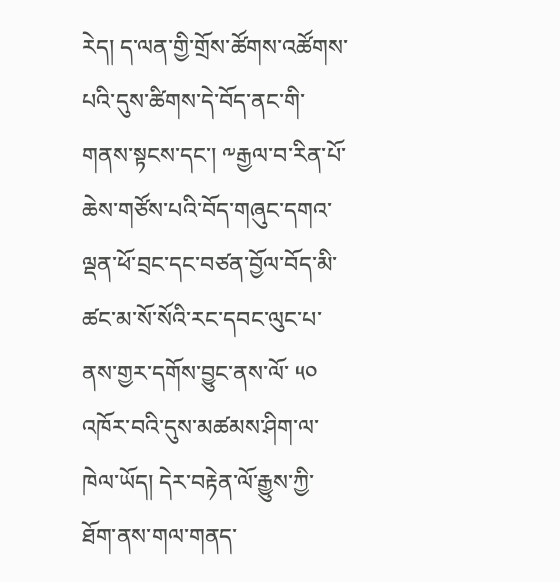རེད། ད་ལན་གྱི་གྲོས་ཚོགས་འཚོགས་པའི་དུས་ཚིགས་དེ་བོད་ནང་གི་གནས་སྟངས་དང་། ༸རྒྱལ་བ་རིན་པོ་ཆེས་གཙོས་པའི་བོད་གཞུང་དགའ་ལྡན་ཕོ་བྲང་དང་བཙན་བྱོལ་བོད་མི་ཚང་མ་སོ་སོའི་རང་དབང་ལུང་པ་ནས་གྱར་དགོས་བྱུང་ནས་ལོ་ ༥༠ འཁོར་བའི་དུས་མཚམས་ཤིག་ལ་ཁེལ་ཡོད། དེར་བརྟེན་ལོ་རྒྱུས་ཀྱི་ཐོག་ནས་གལ་གནད་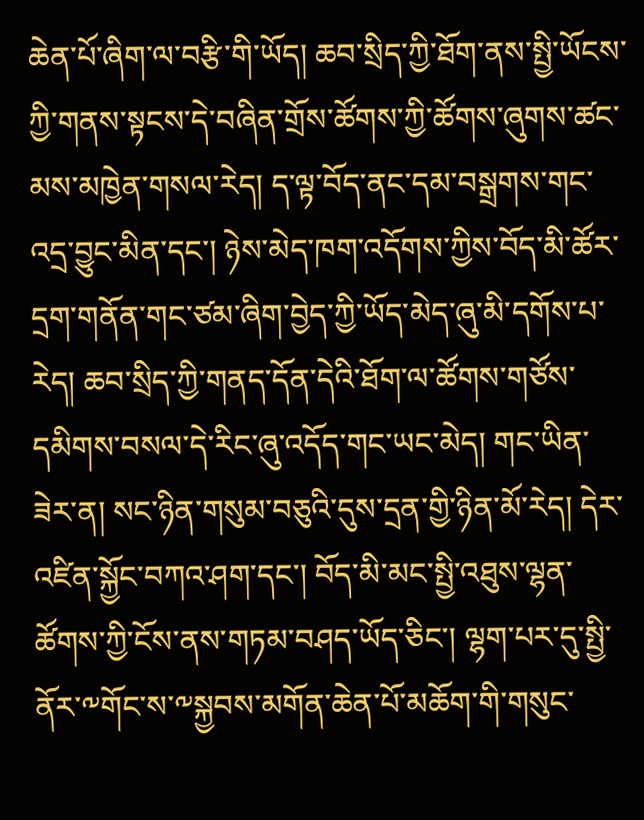ཆེན་པོ་ཞིག་ལ་བརྩི་གི་ཡོད། ཆབ་སྲིད་ཀྱི་ཐོག་ནས་སྤྱི་ཡོངས་ཀྱི་གནས་སྟངས་དེ་བཞིན་གྲོས་ཚོགས་ཀྱི་ཚོགས་ཞུགས་ཚང་མས་མཁྱེན་གསལ་རེད། ད་ལྟ་བོད་ནང་དམ་བསྒྲགས་གང་འདྲ་བྱུང་མིན་དང་། ཉེས་མེད་ཁག་འདོགས་ཀྱིས་བོད་མི་ཚོར་དྲག་གནོན་གང་ཙམ་ཞིག་བྱེད་ཀྱི་ཡོད་མེད་ཞུ་མི་དགོས་པ་རེད། ཆབ་སྲིད་ཀྱི་གནད་དོན་དེའི་ཐོག་ལ་ཚོགས་གཙོས་དམིགས་བསལ་དེ་རིང་ཞུ་འདོད་གང་ཡང་མེད། གང་ཡིན་ཟེར་ན། སང་ཉིན་གསུམ་བཅུའི་དུས་དྲན་གྱི་ཉིན་མོ་རེད། དེར་འཛིན་སྐྱོང་བཀའ་ཤག་དང་། བོད་མི་མང་སྤྱི་འཐུས་ལྷན་ཚོགས་ཀྱི་ངོས་ནས་གཏམ་བཤད་ཡོད་ཅིང་། ལྷག་པར་དུ་སྤྱི་ནོར་༸གོང་ས་༸སྐྱབས་མགོན་ཆེན་པོ་མཆོག་གི་གསུང་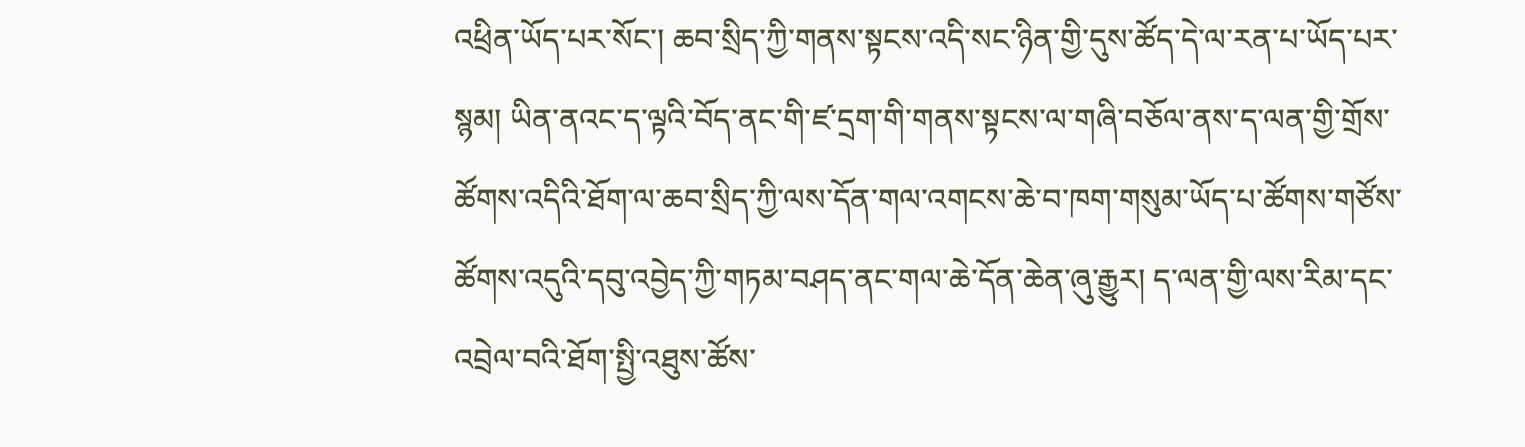འཕྲིན་ཡོད་པར་སོང་། ཆབ་སྲིད་ཀྱི་གནས་སྟངས་འདི་སང་ཉིན་གྱི་དུས་ཚོད་དེ་ལ་རན་པ་ཡོད་པར་སྙམ། ཡིན་ནའང་ད་ལྟའི་བོད་ནང་གི་ཛ་དྲག་གི་གནས་སྟངས་ལ་གཞི་བཅོལ་ནས་ད་ལན་གྱི་གྲོས་ཚོགས་འདིའི་ཐོག་ལ་ཆབ་སྲིད་ཀྱི་ལས་དོན་གལ་འགངས་ཆེ་བ་ཁག་གསུམ་ཡོད་པ་ཚོགས་གཙོས་ཚོགས་འདུའི་དབུ་འབྱེད་ཀྱི་གཏམ་བཤད་ནང་གལ་ཆེ་དོན་ཆེན་ཞུ་རྒྱུར། ད་ལན་གྱི་ལས་རིམ་དང་འབྲེལ་བའི་ཐོག་སྤྱི་འཐུས་ཚོས་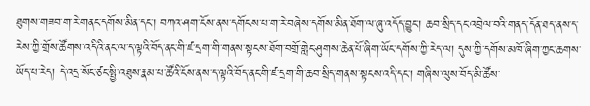ཐུགས་གཟབ་ག་རེ་གནང་དགོས་མིན་དང་། བཀའ་ཤག་ངོས་ནས་དགོངས་པ་ག་རེ་བཞེས་དགོས་མིན་ཐོག་ལ་ཞུ་འདོད་བྱུང་། ཆབ་སྲིད་དང་འབྲེལ་བའི་གནད་དོན་ཐད་ནས་ད་རེས་ཀྱི་གྲོས་ཚོགས་འདིའི་ནང་ལ་ད་ལྟའི་བོད་ནང་གི་ཛ་དྲག་གི་གནས་སྟངས་ཐོག་བགྲོ་གླེང་ཤུགས་ཆེན་པོ་ཞིག་ཡོང་དགོས་ཀྱི་རེད་ལ། དུས་ཀྱི་དགོས་མཁོ་ཞིག་ཀྱང་ཆགས་ཡོད་པ་རེད། དེ་འདྲ་སོང་ཙང་སྤྱི་འཐུས་རྣམ་པ་ཚོའི་ངོས་ནས་ད་ལྟའི་བོད་ནང་གི་ཛ་དྲག་གི་ཆབ་སྲིད་གནས་སྟངས་འདི་དང་། གཞིས་ལུས་བོད་མི་ཚོས་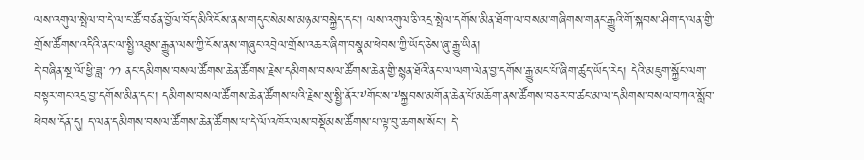ལས་འགུལ་སྤེལ་བ་དེ་ལ་ང་ཚོ་བཙན་བྱོལ་བོད་མིའི་ངོས་ནས་གདུང་སེམས་མཉམ་བསྐྱེད་དང་། ལས་འགུལ་ཅི་འདྲ་སྤེལ་དགོས་མིན་ཐོག་ལ་བསམ་གཞིགས་གནང་རྒྱུའི་གོ་སྐབས་ཤིག་ད་ལན་གྱི་གྲོས་ཚོགས་འདིའི་ནང་ལ་སྤྱི་འཐུས་རྒྱུན་ལས་ཀྱི་ངོས་ནས་གཞུང་འབྲེལ་གྲོས་འཆར་ཞིག་བསྣམ་ཕེབས་ཀྱི་ཡོད་ཅེས་ཞུ་རྒྱུ་ཡིན།
དེ་བཞིན་སྔ་ལོ་ཕྱི་ཟླ་ ༡༡ ནང་དམིགས་བསལ་ཚོགས་ཆེན་ཚོགས་རྗེས་དམིགས་བསལ་ཚོགས་ཆེན་གྱི་སྙན་ཐོའི་ནང་ལ་ལག་ལེན་བྱ་དགོས་རྒྱུ་མང་པོ་ཞིག་ཚུད་ཡོད་རེད། དེའི་མཇུག་སྐྱོང་ལག་བསྟར་གང་འདྲ་བྱ་དགོས་མིན་དང་། དམིགས་བསལ་ཚོགས་ཆེན་ཚོགས་པའི་རྗེས་སུ་སྤྱི་ནོར་༸གོང་ས་༸སྐྱབས་མགོན་ཆེན་པོ་མཆོག་ནས་ཚོགས་བཅར་བ་ཚང་མ་ལ་དམིགས་བསལ་བཀའ་སློབ་ཕེབས་དོན་དུ། ད་ལན་དམིགས་བསལ་ཚོགས་ཆེན་ཚོགས་པ་དེ་ལོ་འཁོར་ལས་བསྡོམས་ཚོགས་པ་ལྟ་བུ་ཆགས་སོང་། དེ་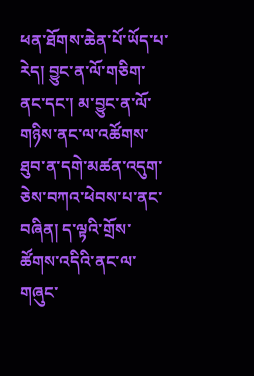ཕན་ཐོགས་ཆེན་པོ་ཡོད་པ་རེད། བྱུང་ན་ལོ་གཅིག་ནང་དང་། མ་བྱུང་ན་ལོ་གཉིས་ནང་ལ་འཚོགས་ཐུབ་ན་དགེ་མཚན་འདུག་ཅེས་བཀའ་ཕེབས་པ་ནང་བཞིན། ད་ལྟའི་གྲོས་ཚོགས་འདིའི་ནང་ལ་གཞུང་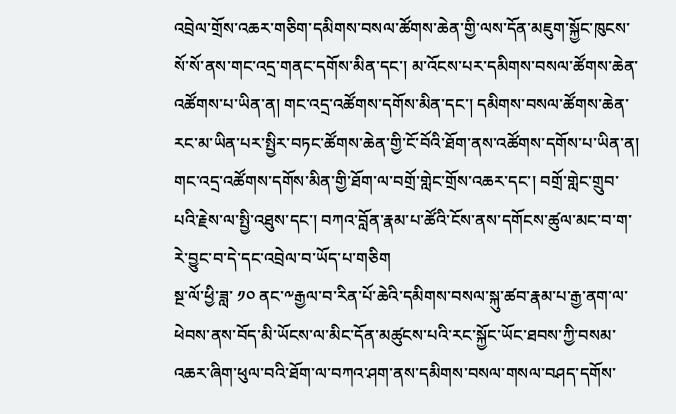འབྲེལ་གྲོས་འཆར་གཅིག་དམིགས་བསལ་ཚོགས་ཆེན་གྱི་ལས་དོན་མཇུག་སྐྱོང་ཁུངས་སོ་སོ་ནས་གང་འདྲ་གནང་དགོས་མིན་དང་། མ་འོངས་པར་དམིགས་བསལ་ཚོགས་ཆེན་འཚོགས་པ་ཡིན་ན། གང་འདྲ་འཚོགས་དགོས་མིན་དང་། དམིགས་བསལ་ཚོགས་ཆེན་རང་མ་ཡིན་པར་སྤྱིར་བཏང་ཚོགས་ཆེན་གྱི་ངོ་བོའི་ཐོག་ནས་འཚོགས་དགོས་པ་ཡིན་ན། གང་འདྲ་འཚོགས་དགོས་མིན་གྱི་ཐོག་ལ་བགྲོ་གླེང་གྲོས་འཆར་དང་། བགྲོ་གླེང་གྲུབ་པའི་རྗེས་ལ་སྤྱི་འཐུས་དང་། བཀའ་བློན་རྣམ་པ་ཚོའི་ངོས་ནས་དགོངས་ཚུལ་མང་བ་ག་རེ་བྱུང་བ་དེ་དང་འབྲེལ་བ་ཡོད་པ་གཅིག
སྔ་ལོ་ཕྱི་ཟླ་ ༡༠ ནང་༸རྒྱལ་བ་རིན་པོ་ཆེའི་དམིགས་བསལ་སྐུ་ཚབ་རྣམ་པ་རྒྱ་ནག་ལ་ཕེབས་ནས་བོད་མི་ཡོངས་ལ་མིང་དོན་མཚུངས་པའི་རང་སྐྱོང་ཡོང་ཐབས་ཀྱི་བསམ་འཆར་ཞིག་ཕུལ་བའི་ཐོག་ལ་བཀའ་ཤག་ནས་དམིགས་བསལ་གསལ་བཤད་དགོས་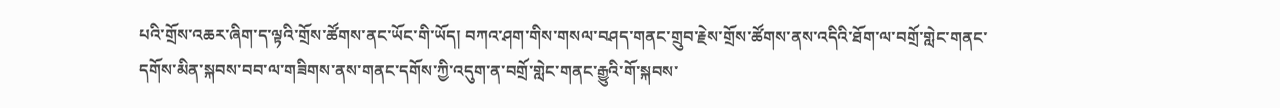པའི་གྲོས་འཆར་ཞིག་ད་ལྟའི་གྲོས་ཚོགས་ནང་ཡོང་གི་ཡོད། བཀའ་ཤག་གིས་གསལ་བཤད་གནང་གྲུབ་རྗེས་གྲོས་ཚོགས་ནས་འདིའི་ཐོག་ལ་བགྲོ་གླེང་གནང་དགོས་མིན་སྐབས་བབ་ལ་གཟིགས་ནས་གནང་དགོས་ཀྱི་འདུག་ན་བགྲོ་གླེང་གནང་རྒྱུའི་གོ་སྐབས་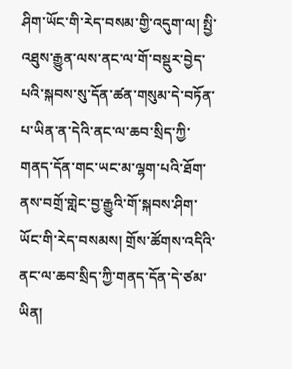ཤིག་ཡོང་གི་རེད་བསམ་གྱི་འདུག་ལ། སྤྱི་འཐུས་རྒྱུན་ལས་ནང་ལ་གོ་བསྡུར་བྱེད་པའི་སྐབས་སུ་དོན་ཚན་གསུམ་དེ་བཏོན་པ་ཡིན་ན་དེའི་ནང་ལ་ཆབ་སྲིད་ཀྱི་གནད་དོན་གང་ཡང་མ་ལྷག་པའི་ཐོག་ནས་བགྲོ་གླེང་བྱ་རྒྱུའི་གོ་སྐབས་ཤིག་ཡོང་གི་རེད་བསམས། གྲོས་ཚོགས་འདིའི་ནང་ལ་ཆབ་སྲིད་ཀྱི་གནད་དོན་དེ་ཙམ་ཡིན།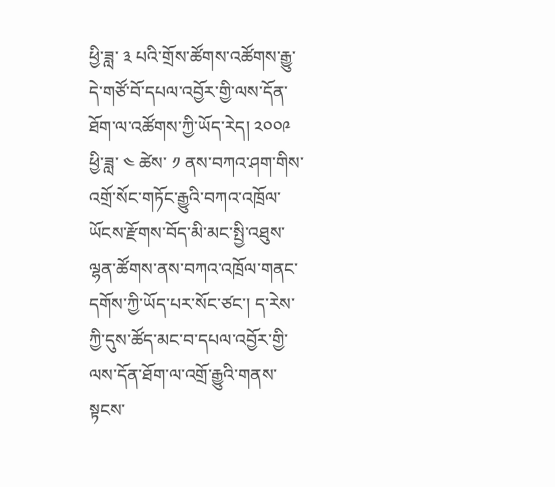ཕྱི་ཟླ་ ༣ པའི་གྲོས་ཚོགས་འཚོགས་རྒྱུ་དེ་གཙོ་བོ་དཔལ་འབྱོར་གྱི་ལས་དོན་ཐོག་ལ་འཚོགས་ཀྱི་ཡོད་རེད། ༢༠༠༩ ཕྱི་ཟླ་ ༤ ཚེས་ ༡ ནས་བཀའ་ཤག་གིས་འགྲོ་སོང་གཏོང་རྒྱུའི་བཀའ་འཁྲོལ་ཡོངས་རྫོགས་བོད་མི་མང་སྤྱི་འཐུས་ལྷན་ཚོགས་ནས་བཀའ་འཁྲོལ་གནང་དགོས་ཀྱི་ཡོད་པར་སོང་ཙང་། ད་རེས་ཀྱི་དུས་ཚོད་མང་བ་དཔལ་འབྱོར་གྱི་ལས་དོན་ཐོག་ལ་འགྲོ་རྒྱུའི་གནས་སྟངས་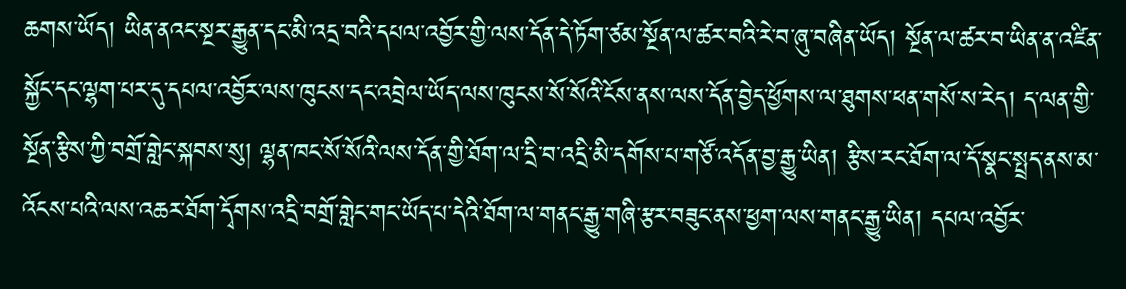ཆགས་ཡོད། ཡིན་ནའང་སྔར་རྒྱུན་དང་མི་འདྲ་བའི་དཔལ་འབྱོར་གྱི་ལས་དོན་དེ་ཏོག་ཙམ་སྔོན་ལ་ཚར་བའི་རེ་བ་ཞུ་བཞིན་ཡོད། སྔོན་ལ་ཚར་བ་ཡིན་ན་འཛིན་སྐྱོང་དང་ལྷག་པར་དུ་དཔལ་འབྱོར་ལས་ཁུངས་དང་འབྲེལ་ཡོད་ལས་ཁུངས་སོ་སོའི་ངོས་ནས་ལས་དོན་བྱེད་ཕྱོགས་ལ་ཐུགས་ཕན་གསོ་ས་རེད། ད་ལན་གྱི་སྔོན་རྩིས་ཀྱི་བགྲོ་གླེང་སྐབས་སུ། ལྷན་ཁང་སོ་སོའི་ལས་དོན་གྱི་ཐོག་ལ་དྲི་བ་འདྲི་མི་དགོས་པ་གཙོ་འདོན་བྱ་རྒྱུ་ཡིན། རྩིས་རང་ཐོག་ལ་དོ་སྣང་སྤྲད་ནས་མ་འོངས་པའི་ལས་འཆར་ཐོག་དྭོགས་འདྲི་བགྲོ་གླེང་གང་ཡོད་པ་དེའི་ཐོག་ལ་གནང་རྒྱུ་གཞི་རྩར་བཟུང་ནས་ཕྱག་ལས་གནང་རྒྱུ་ཡིན། དཔལ་འབྱོར་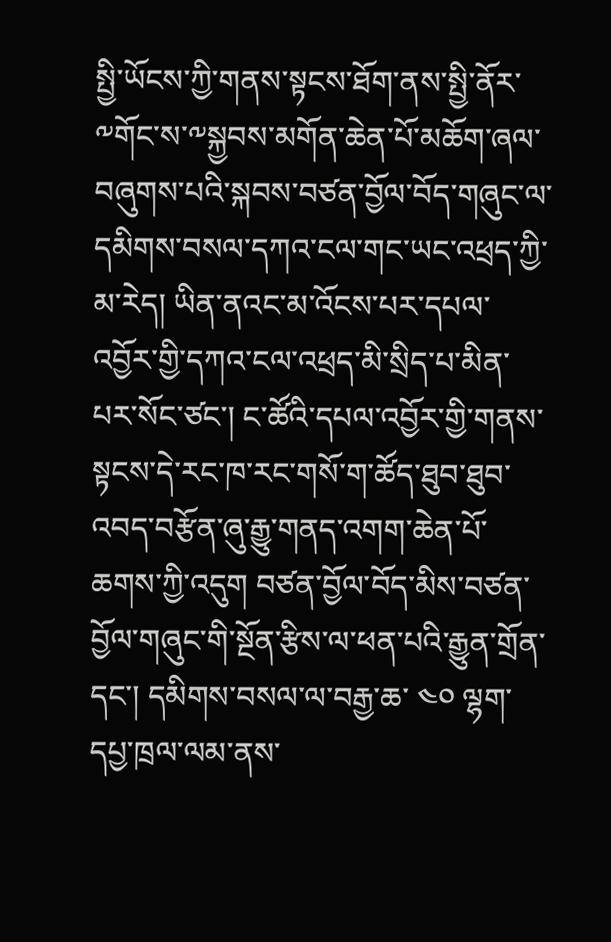སྤྱི་ཡོངས་ཀྱི་གནས་སྟངས་ཐོག་ནས་སྤྱི་ནོར་༸གོང་ས་༸སྐྱབས་མགོན་ཆེན་པོ་མཆོག་ཞལ་བཞུགས་པའི་སྐབས་བཙན་བྱོལ་བོད་གཞུང་ལ་དམིགས་བསལ་དཀའ་ངལ་གང་ཡང་འཕྲད་ཀྱི་མ་རེད། ཡིན་ནའང་མ་འོངས་པར་དཔལ་འབྱོར་གྱི་དཀའ་ངལ་འཕྲད་མི་སྲིད་པ་མིན་པར་སོང་ཙང་། ང་ཚོའི་དཔལ་འབྱོར་གྱི་གནས་སྟངས་དེ་རང་ཁ་རང་གསོ་ག་ཚོད་ཐུབ་ཐུབ་འབད་བརྩོན་ཞུ་རྒྱུ་གནད་འགག་ཆེན་པོ་ཆགས་ཀྱི་འདུག བཙན་བྱོལ་བོད་མིས་བཙན་བྱོལ་གཞུང་གི་སྔོན་རྩིས་ལ་ཕན་པའི་རྒྱུན་གྲོན་དང་། དམིགས་བསལ་ལ་བརྒྱ་ཆ་ ༤༠ ལྷག་དཔྱ་ཁྲལ་ལམ་ནས་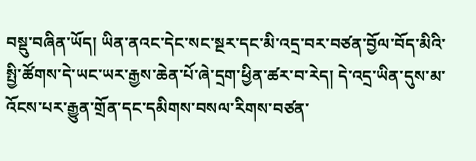བསྡུ་བཞིན་ཡོད། ཡིན་ནའང་དེང་སང་སྔར་དང་མི་འདྲ་བར་བཙན་བྱོལ་བོད་མིའི་སྤྱི་ཚོགས་དེ་ཡང་ཡར་རྒྱས་ཆེན་པོ་ཞེ་དྲག་ཕྱིན་ཚར་བ་རེད། དེ་འདྲ་ཡིན་དུས་མ་འོངས་པར་རྒྱུན་གྲོན་དང་དམིགས་བསལ་རིགས་བཙན་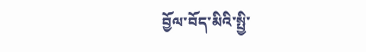བྱོལ་བོད་མིའི་སྤྱི་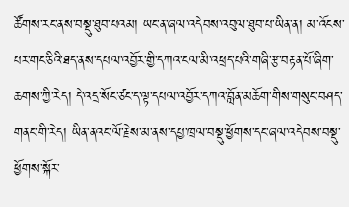ཚོགས་རང་ནས་བསྡུ་ཐུབ་པའམ། ཡང་ན་ཞལ་འདེབས་འབུལ་ཐུབ་པ་ཡིན་ན། མ་འོངས་པར་གང་ཅིའི་ཐད་ནས་དཔལ་འབྱོར་གྱི་དཀའ་ངལ་མི་འཕྲད་པའི་གཞི་རྩ་བརྟན་པོ་ཞིག་ཆགས་ཀྱི་རེད། དེ་འདྲ་སོང་ཙང་ད་ལྟ་དཔལ་འབྱོར་དཀའ་བློན་མཆོག་གིས་གསུང་བཤད་གནང་གི་རེད། ཡིན་ནའང་ལོ་རྗེས་མ་ནས་དཔྱ་ཁྲལ་བསྡུ་ཕྱོགས་དང་ཞལ་འདེབས་བསྡུ་ཕྱོགས་སྐོར་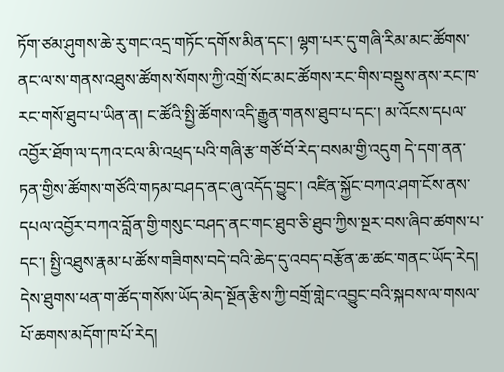ཏོག་ཙམ་ཤུགས་ཆེ་རུ་གང་འདྲ་གཏོང་དགོས་མིན་དང་། ལྷག་པར་དུ་གཞི་རིམ་མང་ཚོགས་ནང་ལ་ས་གནས་འཐུས་ཚོགས་སོགས་ཀྱི་འགྲོ་སོང་མང་ཚོགས་རང་གིས་བསྡུས་ནས་རང་ཁ་རང་གསོ་ཐུབ་པ་ཡིན་ན། ང་ཚོའི་སྤྱི་ཚོགས་འདི་རྒྱུན་གནས་ཐུབ་པ་དང་། མ་འོངས་དཔལ་འབྱོར་ཐོག་ལ་དཀའ་ངལ་མི་འཕྲད་པའི་གཞི་རྩ་གཙོ་བོ་རེད་བསམ་གྱི་འདུག དེ་དག་ནན་ཏན་གྱིས་ཚོགས་གཙོའི་གཏམ་བཤད་ནང་ཞུ་འདོད་བྱུང་། འཛིན་སྐྱོང་བཀའ་ཤག་ངོས་ནས་དཔལ་འབྱོར་བཀའ་བློན་གྱི་གསུང་བཤད་ནང་གང་ཐུབ་ཅི་ཐུབ་ཀྱིས་སྔར་བས་ཞིབ་ཚགས་པ་དང་། སྤྱི་འཐུས་རྣམ་པ་ཚོས་གཟིགས་བདེ་བའི་ཆེད་དུ་འབད་བརྩོན་ཆ་ཚང་གནང་ཡོད་རེད། དེས་ཐུགས་ཕན་ག་ཚོད་གསོས་ཡོད་མེད་སྔོན་རྩིས་ཀྱི་བགྲོ་གླེང་འབྱུང་བའི་སྐབས་ལ་གསལ་པོ་ཆགས་མདོག་ཁ་པོ་རེད།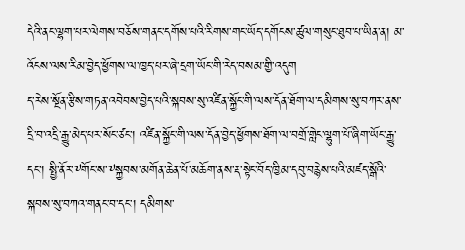དེའི་ནང་ལྷག་པར་ལེགས་བཅོས་གནང་དགོས་པའི་རིགས་གང་ཡོད་དགོངས་ཚུལ་གསུང་ཐུབ་པ་ཡིན་ན། མ་འོངས་ལས་རིམ་བྱེད་ཕྱོགས་ལ་ཁྱད་པར་ཞེ་དྲག་ཡོང་གི་རེད་བསམ་གྱི་འདུག
ད་རེས་སྔོན་རྩིས་གཏན་འབེབས་བྱེད་པའི་སྐབས་སུ་འཛིན་སྐྱོང་གི་ལས་དོན་ཐོག་ལ་དམིགས་སུ་བཀར་ནས་དྲི་བ་འདྲི་རྒྱུ་མེད་པར་སོང་ཙང་། འཛིན་སྐྱོང་གི་ལས་དོན་བྱེད་ཕྱོགས་ཐོག་ལ་བགྲོ་གླེང་ལྷུག་པོ་ཞིག་ཡོང་རྒྱུ་དང་། སྤྱི་ནོར་༸གོང་ས་༸སྐྱབས་མགོན་ཆེན་པོ་མཆོག་ནས་རྡ་སྟེང་བོད་ཁྱིམ་དབུ་བརྙེས་པའི་མཛད་སྒོའི་སྐབས་སུ་བཀའ་གནང་བ་དང་། དམིགས་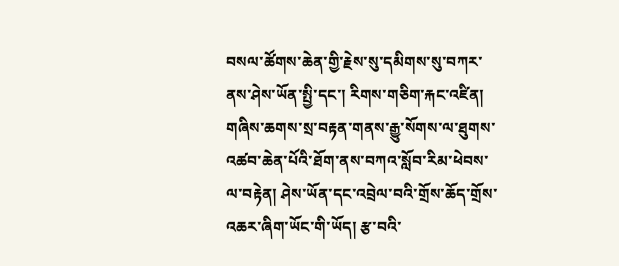བསལ་ཚོགས་ཆེན་གྱི་རྗེས་སུ་དམིགས་སུ་བཀར་ནས་ཤེས་ཡོན་སྤྱི་དང་། རིགས་གཅིག་རྐང་འཛིན། གཞིས་ཆགས་སྲ་བརྟན་གནས་རྒྱུ་སོགས་ལ་ཐུགས་འཚབ་ཆེན་པོའི་ཐོག་ནས་བཀའ་སློབ་རིམ་ཕེབས་ལ་བརྟེན། ཤེས་ཡོན་དང་འབྲེལ་བའི་གྲོས་ཆོད་གྲོས་འཆར་ཞིག་ཡོང་གི་ཡོད། རྩ་བའི་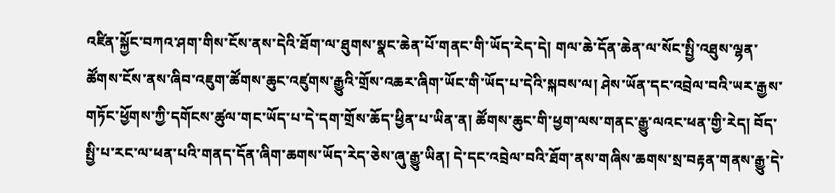འཛིན་སྐྱོང་བཀའ་ཤག་གིས་ངོས་ནས་དེའི་ཐོག་ལ་ཐུགས་སྣང་ཆེན་པོ་གནང་གི་ཡོད་རེད་དེ། གལ་ཆེ་དོན་ཆེན་ལ་སོང་སྤྱི་འཐུས་ལྷན་ཚོགས་ངོས་ནས་ཞིབ་འཇུག་ཚོགས་ཆུང་འཛུགས་རྒྱུའི་གྲོས་འཆར་ཞིག་ཡོང་གི་ཡོད་པ་དེའི་སྐབས་ལ། ཤེས་ཡོན་དང་འབྲེལ་བའི་ཡར་རྒྱས་གཏོང་ཕྱོགས་ཀྱི་དགོངས་ཚུལ་གང་ཡོད་པ་དེ་དག་གྲོས་ཆོད་ཕྱིན་པ་ཡིན་ན། ཚོགས་ཆུང་གི་ཕྱག་ལས་གནང་རྒྱུ་ལའང་ཕན་གྱི་རེད། བོད་སྤྱི་པ་རང་ལ་ཕན་པའི་གནད་དོན་ཞིག་ཆགས་ཡོད་རེད་ཅེས་ཞུ་རྒྱུ་ཡིན། དེ་དང་འབྲེལ་བའི་ཐོག་ནས་གཞིས་ཆགས་སྲ་བརྟན་གནས་རྒྱུ་དེ་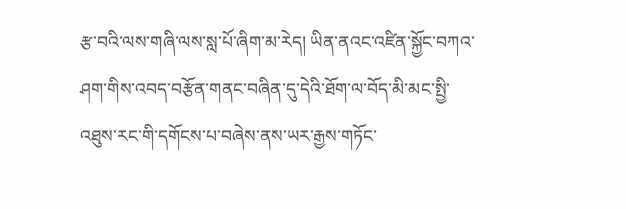རྩ་བའི་ལས་གཞི་ལས་སླ་པོ་ཞིག་མ་རེད། ཡིན་ནའང་འཛིན་སྐྱོང་བཀའ་ཤག་གིས་འབད་བརྩོན་གནང་བཞིན་དུ་དེའི་ཐོག་ལ་བོད་མི་མང་སྤྱི་འཐུས་རང་གི་དགོངས་པ་བཞེས་ནས་ཡར་རྒྱས་གཏོང་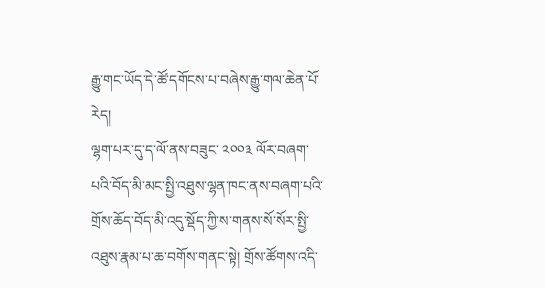རྒྱུ་གང་ཡོད་དེ་ཚོ་དགོངས་པ་བཞེས་རྒྱུ་གལ་ཆེན་པོ་རེད།
ལྷག་པར་དུ་ད་ལོ་ནས་བཟུང་ ༢༠༠༣ ལོར་བཞག་པའི་བོད་མི་མང་སྤྱི་འཐུས་ལྷན་ཁང་ནས་བཞག་པའི་གྲོས་ཆོད་བོད་མི་འདུ་སྡོད་ཀྱི་ས་གནས་སོ་སོར་སྤྱི་འཐུས་རྣམ་པ་ཆ་བགོས་གནང་སྟེ། གྲོས་ཚོགས་འདི་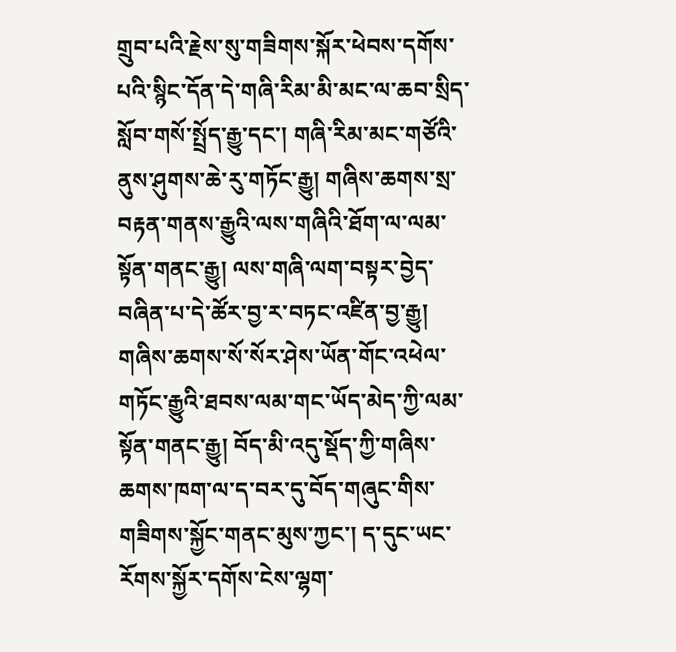གྲུབ་པའི་རྗེས་སུ་གཟིགས་སྐོར་ཕེབས་དགོས་པའི་སྙིང་དོན་དེ་གཞི་རིམ་མི་མང་ལ་ཆབ་སྲིད་སློབ་གསོ་སྤྲོད་རྒྱུ་དང་། གཞི་རིམ་མང་གཙོའི་ནུས་ཤུགས་ཆེ་རུ་གཏོང་རྒྱུ། གཞིས་ཆགས་སྲ་བརྟན་གནས་རྒྱུའི་ལས་གཞིའི་ཐོག་ལ་ལམ་སྟོན་གནང་རྒྱུ། ལས་གཞི་ལག་བསྟར་བྱེད་བཞིན་པ་དེ་ཚོར་བྱ་ར་བཏང་འཛིན་བྱ་རྒྱུ། གཞིས་ཆགས་སོ་སོར་ཤེས་ཡོན་གོང་འཕེལ་གཏོང་རྒྱུའི་ཐབས་ལམ་གང་ཡོད་མེད་ཀྱི་ལམ་སྟོན་གནང་རྒྱུ། བོད་མི་འདུ་སྡོད་ཀྱི་གཞིས་ཆགས་ཁག་ལ་ད་བར་དུ་བོད་གཞུང་གིས་གཟིགས་སྐྱོང་གནང་མུས་ཀྱང་། ད་དུང་ཡང་རོགས་སྐྱོར་དགོས་ངེས་ལྷག་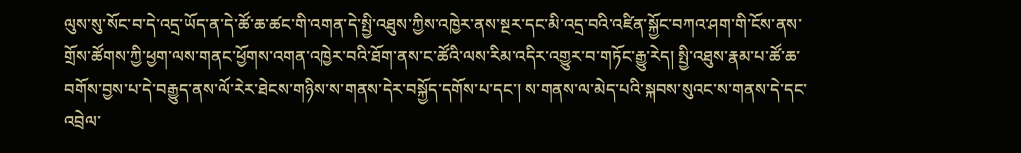ལུས་སུ་སོང་བ་དེ་འདྲ་ཡོད་ན་དེ་ཚོ་ཆ་ཚང་གི་འགན་དེ་སྤྱི་འཐུས་ཀྱིས་འཁྱེར་ནས་སྔར་དང་མི་འདྲ་བའི་འཛིན་སྐྱོང་བཀའ་ཤག་གི་ངོས་ནས་གྲོས་ཚོགས་ཀྱི་ཕྱག་ལས་གནང་ཕྱོགས་འགན་འཁྱེར་བའི་ཐོག་ནས་ང་ཚོའི་ལས་རིམ་འདིར་འགྱུར་བ་གཏོང་རྒྱུ་རེད། སྤྱི་འཐུས་རྣམ་པ་ཚོ་ཆ་བགོས་བྱས་པ་དེ་བརྒྱུད་ནས་ལོ་རེར་ཐེངས་གཉིས་ས་གནས་དེར་བསྐྱོད་དགོས་པ་དང་། ས་གནས་ལ་མེད་པའི་སྐབས་སུའང་ས་གནས་དེ་དང་འབྲེལ་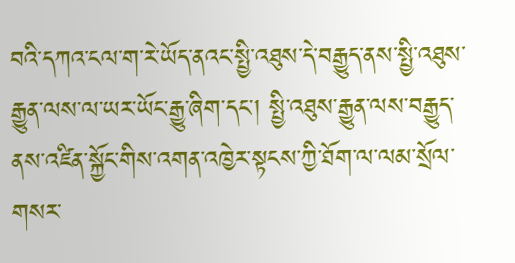བའི་དཀའ་ངལ་ག་རེ་ཡོད་ནའང་སྤྱི་འཐུས་དེ་བརྒྱུད་ནས་སྤྱི་འཐུས་རྒྱུན་ལས་ལ་ཡར་ཡོང་རྒྱུ་ཞིག་དང་། སྤྱི་འཐུས་རྒྱུན་ལས་བརྒྱུད་ནས་འཛིན་སྐྱོང་གིས་འགན་འཁྱེར་སྟངས་ཀྱི་ཐོག་ལ་ལམ་སྲོལ་གསར་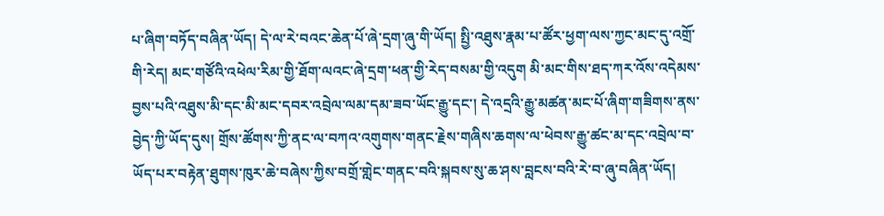པ་ཞིག་བཏོད་བཞིན་ཡོད། དེ་ལ་རེ་བའང་ཆེན་པོ་ཞེ་དྲག་ཞུ་གི་ཡོད། སྤྱི་འཐུས་རྣམ་པ་ཚོར་ཕྱག་ལས་ཀྱང་མང་དུ་འགྲོ་གི་རེད། མང་གཙོའི་འཕེལ་རིམ་གྱི་ཐོག་ལའང་ཞེ་དྲག་ཕན་གྱི་རེད་བསམ་གྱི་འདུག མི་མང་གིས་ཐད་ཀར་འོས་འདེམས་བྱས་པའི་འཐུས་མི་དང་མི་མང་དབར་འབྲེལ་ལམ་དམ་ཟབ་ཡོང་རྒྱུ་དང་། དེ་འདྲའི་རྒྱུ་མཚན་མང་པོ་ཞིག་གཟིགས་ནས་བྱེད་ཀྱི་ཡོད་དུས། གྲོས་ཚོགས་ཀྱི་ནང་ལ་བཀའ་འགུགས་གནང་རྗེས་གཞིས་ཆགས་ལ་ཕེབས་རྒྱུ་ཚང་མ་དང་འབྲེལ་བ་ཡོད་པར་བརྟེན་ཐུགས་ཁུར་ཆེ་བཞེས་ཀྱིས་བགྲོ་གླེང་གནང་བའི་སྐབས་སུ་ཆ་ཤས་བླངས་བའི་རེ་བ་ཞུ་བཞིན་ཡོད།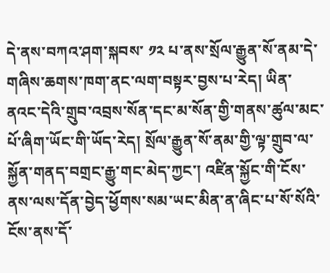དེ་ནས་བཀའ་ཤག་སྐབས་ ༡༢ པ་ནས་སྲོལ་རྒྱུན་སོ་ནམ་དེ་གཞིས་ཆགས་ཁག་ནང་ལག་བསྟར་བྱས་པ་རེད། ཡིན་ནའང་དེའི་གྲུབ་འབྲས་སོན་དང་མ་སོན་གྱི་གནས་ཚུལ་མང་པོ་ཞིག་ཡོང་གི་ཡོད་རེད། སྲོལ་རྒྱུན་སོ་ནམ་གྱི་ལྟ་གྲུབ་ལ་སྐྱོན་གནད་བགྲང་རྒྱུ་གང་མེད་ཀྱང་། འཛིན་སྐྱོང་གི་ངོས་ནས་ལས་དོན་བྱེད་ཕྱོགས་སམ་ཡང་མིན་ན་ཞིང་པ་སོ་སོའི་ངོས་ནས་དོ་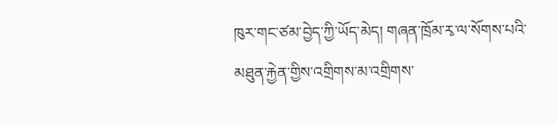ཁུར་གང་ཙམ་བྱེད་ཀྱི་ཡོད་མེད། གཞན་ཁྲོམ་རྭ་ལ་སོགས་པའི་མཐུན་རྐྱེན་གྱིས་འགྲིགས་མ་འགྲིགས་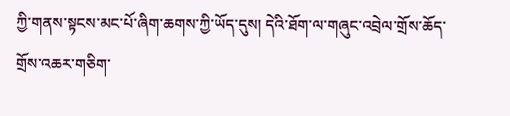ཀྱི་གནས་སྟངས་མང་པོ་ཞིག་ཆགས་ཀྱི་ཡོད་དུས། དེའི་ཐོག་ལ་གཞུང་འབྲེལ་གྲོས་ཆོད་གྲོས་འཆར་གཅིག་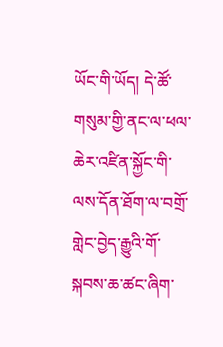ཡོང་གི་ཡོད། དེ་ཚོ་གསུམ་གྱི་ནང་ལ་ཕལ་ཆེར་འཛིན་སྐྱོང་གི་ལས་དོན་ཐོག་ལ་བགྲོ་གླེང་བྱེད་རྒྱུའི་གོ་སྐབས་ཆ་ཚང་ཞིག་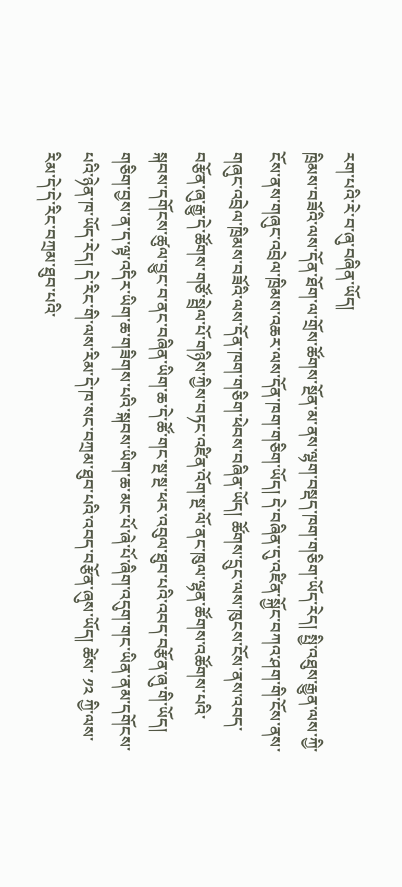རག་པའི་རེ་བ་ཞུ་བཞིན་ཡོད།
ཁྲིམས་བཟོའི་ལས་དོན་ཐོག་ལ་གྲོས་ཚོགས་སྔོན་མ་ནས་ལྷག་བསྡད་ཁག་གཅིག་ཡོད་རེད། སྤྱི་འཐུས་རྒྱུན་ལས་ཀྱི་ངོས་ནས་གཞུང་འབྲེལ་ཁྲིམས་འཆར་ལས་དོན་ཁག་གཅིག་ཡོད། དེ་བཞིན་དུ་འཛིན་སྐྱོང་བཀའ་ཤག་གི་ངོས་ནས་གཞུང་འབྲེལ་ཁྲིམས་བཟོའི་ལས་དོན་ཁག་གཅིག་ཕེབས་བཞིན་ཡོད། ཚོགས་དྲུང་ལས་ཁུངས་ངོས་ནས་འབད་བརྩོན་ཞུ་རྒྱུ་དེ་ཚོགས་གཙོ་སྦྲེལ་པོ་གཉིས་ཀྱིས་བཏང་འཛིན་འོག་སྔ་ལོ་ནང་ཁུལ་ལྷན་ཚོགས་འཚོགས་པའི་སྐབས་དགོངས་ཚུལ་བྱུང་བ་ནང་བཞིན་ཡིག་ཆ་དེ་ཚོ་གང་སྔ་སྔ་ཕར་འབུལ་ཐུབ་པའི་འབད་བརྩོན་ཞུ་གི་ཡོད། གཅིག་བྱས་ན་ད་ལྟ་འདིར་ཡིག་ཆ་གཟིགས་པའི་སྐབས་ཡིག་ཆ་མང་པོ་ཞེ་པོ་ཞིག་འདུག་གང་ཡིན་ནམ་དགོངས་པའི་ཉེན་ཁ་ཡོད་རེད། དེ་རིང་གི་ལས་རིམ་དེ་ཁ་སང་བཀྲམ་ཐུབ་པའི་འབད་བརྩོན་ཞུས་ཡོད། ཚེས་ ༡༢ ཀྱི་ལས་རིམ་དེ་དེ་རིང་བཀྲམ་ཐུབ་པའི་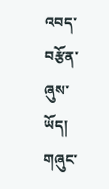འབད་བརྩོན་ཞུས་ཡོད། གཞུང་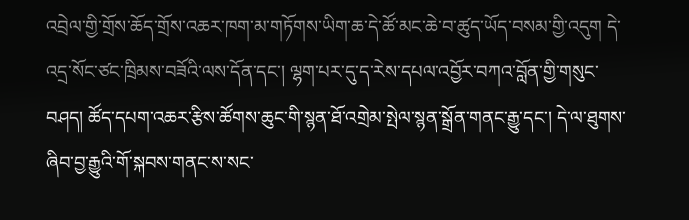འབྲེལ་གྱི་གྲོས་ཆོད་གྲོས་འཆར་ཁག་མ་གཏོགས་ཡིག་ཆ་དེ་ཚོ་མང་ཆེ་བ་ཚུད་ཡོད་བསམ་གྱི་འདུག དེ་འདྲ་སོང་ཙང་ཁྲིམས་བཟོའི་ལས་དོན་དང་། ལྷག་པར་དུ་ད་རེས་དཔལ་འབྱོར་བཀའ་བློན་གྱི་གསུང་བཤད། ཚོད་དཔག་འཆར་རྩིས་ཚོགས་ཆུང་གི་སྙན་ཐོ་འགྲེམ་སྤེལ་སྙན་སྒྲོན་གནང་རྒྱུ་དང་། དེ་ལ་ཐུགས་ཞིབ་བྱ་རྒྱུའི་གོ་སྐབས་གནང་ས་སང་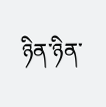ཉིན་ཉིན་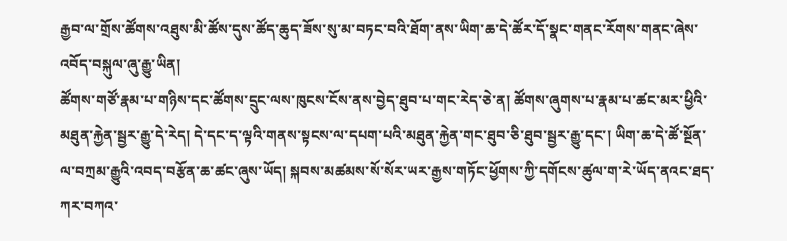རྒྱབ་ལ་གྲོས་ཚོགས་འཐུས་མི་ཚོས་དུས་ཚོད་ཆུད་ཟོས་སུ་མ་བཏང་བའི་ཐོག་ནས་ཡིག་ཆ་དེ་ཚོར་དོ་སྣང་གནང་རོགས་གནང་ཞེས་འབོད་བསྐུལ་ཞུ་རྒྱུ་ཡིན།
ཚོགས་གཙོ་རྣམ་པ་གཉིས་དང་ཚོགས་དྲུང་ལས་ཁུངས་ངོས་ནས་བྱེད་ཐུབ་པ་གང་རེད་ཅེ་ན། ཚོགས་ཞུགས་པ་རྣམ་པ་ཚང་མར་ཕྱིའི་མཐུན་རྐྱེན་སྦྱར་རྒྱུ་དེ་རེད། དེ་དང་ད་ལྟའི་གནས་སྟངས་ལ་དཔག་པའི་མཐུན་རྐྱེན་གང་ཐུབ་ཅི་ཐུབ་སྦྱར་རྒྱུ་དང་། ཡིག་ཆ་དེ་ཚོ་སྔོན་ལ་བཀྲམ་རྒྱུའི་འབད་བརྩོན་ཆ་ཚང་ཞུས་ཡོད། སྐབས་མཚམས་སོ་སོར་ཡར་རྒྱས་གཏོང་ཕྱོགས་ཀྱི་དགོངས་ཚུལ་ག་རེ་ཡོད་ནའང་ཐད་ཀར་བཀའ་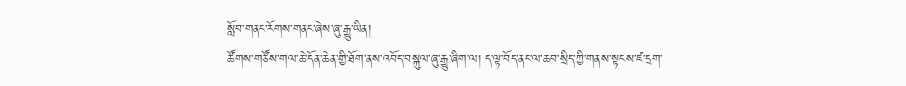སློབ་གནང་རོགས་གནང་ཞེས་ཞུ་རྒྱུ་ཡིན།
ཚོགས་གཙོས་གལ་ཆེ་དོན་ཆེན་གྱི་ཐོག་ནས་འབོད་བསྐུལ་ཞུ་རྒྱུ་ཞིག་ལ། ད་ལྟ་བོད་ནང་ལ་ཆབ་སྲིད་ཀྱི་གནས་སྟངས་ཛ་དྲག་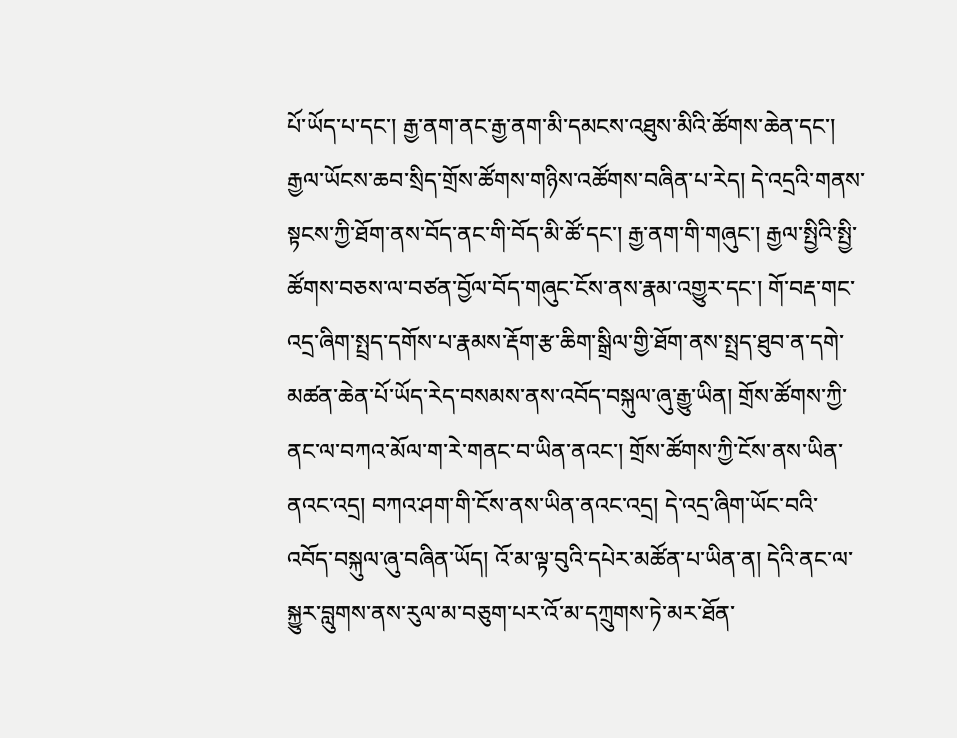པོ་ཡོད་པ་དང་། རྒྱ་ནག་ནང་རྒྱ་ནག་མི་དམངས་འཐུས་མིའི་ཚོགས་ཆེན་དང་། རྒྱལ་ཡོངས་ཆབ་སྲིད་གྲོས་ཚོགས་གཉིས་འཚོགས་བཞིན་པ་རེད། དེ་འདྲའི་གནས་སྟངས་ཀྱི་ཐོག་ནས་བོད་ནང་གི་བོད་མི་ཚོ་དང་། རྒྱ་ནག་གི་གཞུང་། རྒྱལ་སྤྱིའི་སྤྱི་ཚོགས་བཅས་ལ་བཙན་བྱོལ་བོད་གཞུང་ངོས་ནས་རྣམ་འགྱུར་དང་། གོ་བརྡ་གང་འདྲ་ཞིག་སྤྲད་དགོས་པ་རྣམས་རྡོག་རྩ་ཆིག་སྒྲིལ་གྱི་ཐོག་ནས་སྤྲད་ཐུབ་ན་དགེ་མཚན་ཆེན་པོ་ཡོད་རེད་བསམས་ནས་འབོད་བསྐུལ་ཞུ་རྒྱུ་ཡིན། གྲོས་ཚོགས་ཀྱི་ནང་ལ་བཀའ་མོལ་ག་རེ་གནང་བ་ཡིན་ནའང་། གྲོས་ཚོགས་ཀྱི་ངོས་ནས་ཡིན་ནའང་འདྲ། བཀའ་ཤག་གི་ངོས་ནས་ཡིན་ནའང་འདྲ། དེ་འདྲ་ཞིག་ཡོང་བའི་འབོད་བསྐུལ་ཞུ་བཞིན་ཡོད། འོ་མ་ལྟ་བུའི་དཔེར་མཚོན་པ་ཡིན་ན། དེའི་ནང་ལ་སྐྱུར་བླུགས་ནས་རུལ་མ་བཅུག་པར་འོ་མ་དཀྲུགས་ཏེ་མར་ཐོན་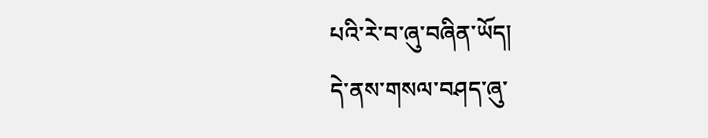པའི་རེ་བ་ཞུ་བཞིན་ཡོད།
དེ་ནས་གསལ་བཤད་ཞུ་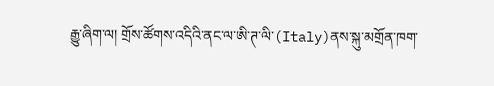རྒྱུ་ཞིག་ལ། གྲོས་ཚོགས་འདིའི་ནང་ལ་ཨི་ཊ་ལི་(Italy)ནས་སྐུ་མགྲོན་ཁག་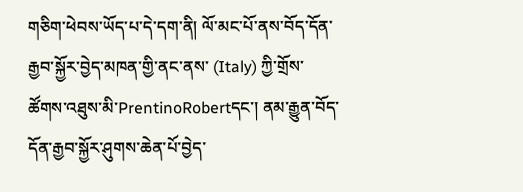གཅིག་ཕེབས་ཡོད་པ་དེ་དག་ནི། ལོ་མང་པོ་ནས་བོད་དོན་རྒྱབ་སྐྱོར་བྱེད་མཁན་གྱི་ནང་ནས་ (Italy) ཀྱི་གྲོས་ཚོགས་འཐུས་མི་PrentinoRobertདང་། ནམ་རྒྱུན་བོད་དོན་རྒྱབ་སྐྱོར་ཤུགས་ཆེན་པོ་བྱེད་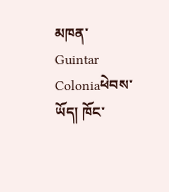མཁན་ Guintar Coloniaཕེབས་ཡོད། ཁོང་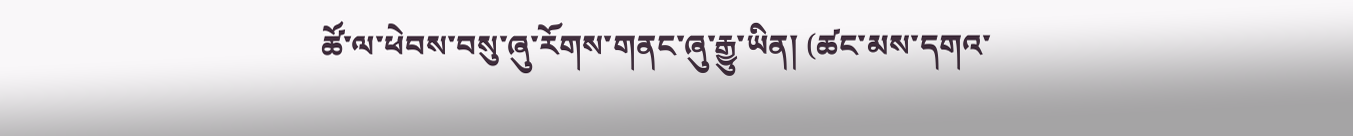ཚོ་ལ་ཕེབས་བསུ་ཞུ་རོགས་གནང་ཞུ་རྒྱུ་ཡིན། (ཚང་མས་དགའ་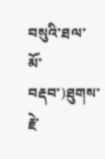བསུའི་ཐལ་མོ་བརྡབ་)ཐུགས་རྗེ་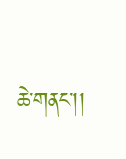ཆེ་གནང་།།